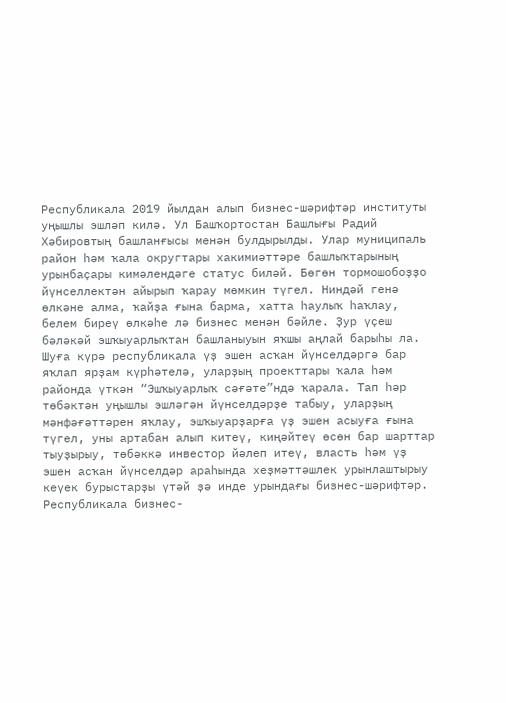Республикала 2019 йылдан алып бизнес-шәрифтәр институты уңышлы эшләп килә. Ул Башҡортостан Башлығы Радий Хәбировтың башланғысы менән булдырылды. Улар муниципаль район һәм ҡала округтары хакимиәттәре башлыҡтарының урынбаҫары кимәлендәге статус биләй. Бөгөн тормошобоҙҙо йүнселлектән айырып ҡарау мөмкин түгел. Ниндәй генә өлкәне алма, ҡайҙа ғына барма, хатта һаулыҡ һаҡлау, белем биреү өлкәһе лә бизнес менән бәйле. Ҙур үҫеш бәләкәй эшҡыуарлыҡтан башланыуын яҡшы аңлай барыһы ла. Шуға күрә республикала үҙ эшен асҡан йүнселдәргә бар яҡлап ярҙам күрһәтелә, уларҙың проекттары ҡала һәм районда үткән “Эшҡыуарлыҡ сәғәте”ндә ҡарала. Тап һәр төбәктән уңышлы эшләгән йүнселдәрҙе табыу, уларҙың мәнфәғәттәрен яҡлау, эшҡыуарҙарға үҙ эшен асыуға ғына түгел, уны артабан алып китеү, киңәйтеү өсөн бар шарттар тыуҙырыу, төбәккә инвестор йәлеп итеү, власть һәм үҙ эшен асҡан йүнселдәр араһында хеҙмәттәшлек урынлаштырыу кеүек бурыстарҙы үтәй ҙә инде урындағы бизнес-шәрифтәр. Республикала бизнес-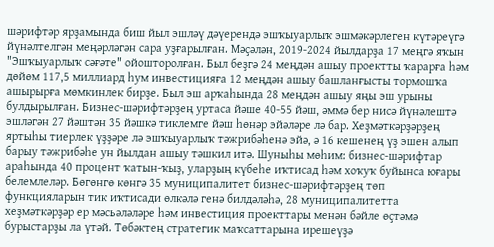шәрифтәр ярҙамында биш йыл эшләү дәүерендә эшҡыуарлыҡ эшмәкәрлеген күтәреүгә йүнәлтелгән меңәрләгән сара уҙғарылған. Мәҫәлән, 2019-2024 йылдарҙа 17 меңгә яҡын "Эшҡыуарлыҡ сәғәте" ойошторолған. Был беҙгә 24 меңдән ашыу проектты ҡарарға һәм дөйөм 117,5 миллиард һум инвестицияға 12 меңдән ашыу башланғысты тормошҡа ашырырға мөмкинлек бирҙе. Был эш арҡаһында 28 меңдән ашыу яңы эш урыны булдырылған. Бизнес-шәрифтәрҙең уртаса йәше 40-55 йәш, әммә бер нисә йүнәлештә эшләгән 27 йәштән 35 йәшкә тиклемге йәш һөнәр эйәләре лә бар. Хеҙмәткәрҙәрҙең яртыһы тиерлек үҙҙәре лә эшҡыуарлыҡ тәжрибәһенә эйә, ә 16 кешенең үҙ эшен алып барыу тәжрибәһе ун йылдан ашыу тәшкил итә. Шуныһы мөһим: бизнес-шәрифтар араһында 40 процент ҡатын-ҡыҙ, уларҙың күбеһе иҡтисад һәм хоҡуҡ буйынса юғары белемлеләр. Бөгөнгө көнгә 35 муниципалитет бизнес-шәрифтәрҙең төп функцияларын тик иҡтисади өлкәлә генә билдәләһә, 28 муниципалитетта хеҙмәткәрҙәр ер мәсьәләләре һәм инвестиция проекттары менән бәйле өҫтәмә бурыстарҙы ла үтәй. Төбәктең стратегик маҡсаттарына ирешеүҙә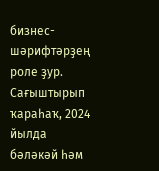бизнес-шәрифтәрҙең роле ҙур. Сағыштырып ҡараһаҡ, 2024 йылда бәләкәй һәм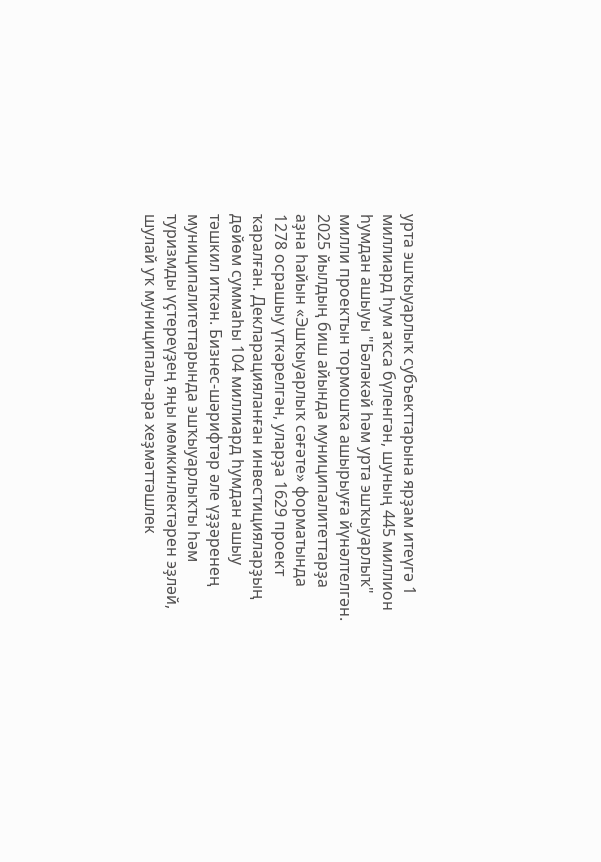урта эшҡыуарлыҡ субъекттарына ярҙам итеүгә 1 миллиард һум аҡса бүленгән, шуның 445 миллион һумдан ашыуы "Бәләкәй һәм урта эшҡыуарлыҡ" милли проектын тормошҡа ашырыуға йүнәлтелгән. 2025 йылдың биш айында муниципалитеттарҙа аҙна һайын «Эшҡыуарлыҡ сәғәте» форматында 1278 осрашыу үткәрелгән, уларҙа 1629 проект ҡаралған. Декларацияланған инвестицияларҙың дөйөм суммаһы 104 миллиард һумдан ашыу тәшкил иткән. Бизнес-шәрифтәр әле үҙҙәренең муниципалитеттарында эшҡыуарлыҡты һәм туризмды үҫтереүҙең яңы мөмкинлектәрен эҙләй, шулай уҡ муниципаль-ара хеҙмәттәшлек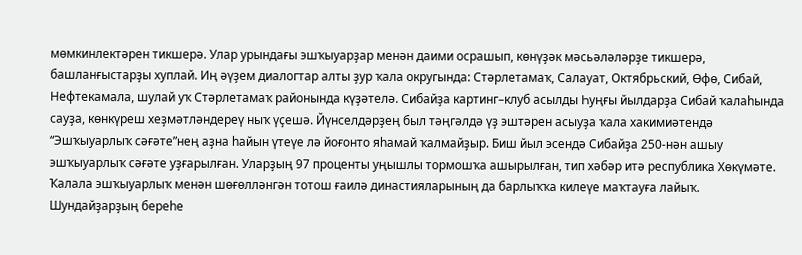мөмкинлектәрен тикшерә. Улар урындағы эшҡыуарҙар менән даими осрашып, көнүҙәк мәсьәләләрҙе тикшерә, башланғыстарҙы хуплай. Иң әүҙем диалогтар алты ҙур ҡала округында: Стәрлетамаҡ, Салауат, Октябрьский, Өфө, Сибай, Нефтекамала, шулай уҡ Стәрлетамаҡ районында күҙәтелә. Сибайҙа картинг–клуб асылды Һуңғы йылдарҙа Сибай ҡалаһында сауҙа, көнкүреш хеҙмәтләндереү ныҡ үҫешә. Йүнселдәрҙең был тәңгәлдә үҙ эштәрен асыуҙа ҡала хакимиәтендә “Эшҡыуарлыҡ сәғәте”нең аҙна һайын үтеүе лә йоғонто яһамай ҡалмайҙыр. Биш йыл эсендә Сибайҙа 250-нән ашыу эшҡыуарлыҡ сәғәте уҙғарылған. Уларҙың 97 проценты уңышлы тормошҡа ашырылған, тип хәбәр итә республика Хөкүмәте. Ҡалала эшҡыуарлыҡ менән шөғөлләнгән тотош ғаилә династияларының да барлыҡҡа килеүе маҡтауға лайыҡ. Шундайҙарҙың береһе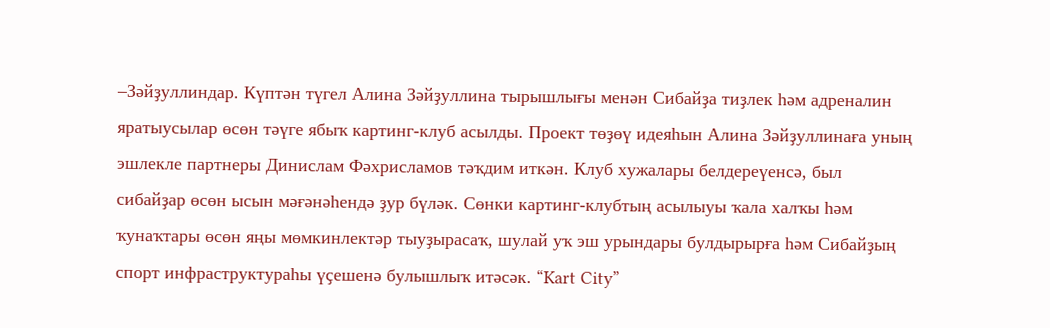–Зәйҙуллиндар. Күптән түгел Алина Зәйҙуллина тырышлығы менән Сибайҙа тиҙлек һәм адреналин яратыусылар өсөн тәүге ябыҡ картинг-клуб асылды. Проект төҙөү идеяһын Алина Зәйҙуллинаға уның эшлекле партнеры Динислам Фәхрисламов тәҡдим иткән. Клуб хужалары белдереүенсә, был сибайҙар өсөн ысын мәғәнәһендә ҙур бүләк. Сөнки картинг-клубтың асылыуы ҡала халҡы һәм ҡунаҡтары өсөн яңы мөмкинлектәр тыуҙырасаҡ, шулай уҡ эш урындары булдырырға һәм Сибайҙың спорт инфраструктураһы үҫешенә булышлыҡ итәсәк. “Kart City”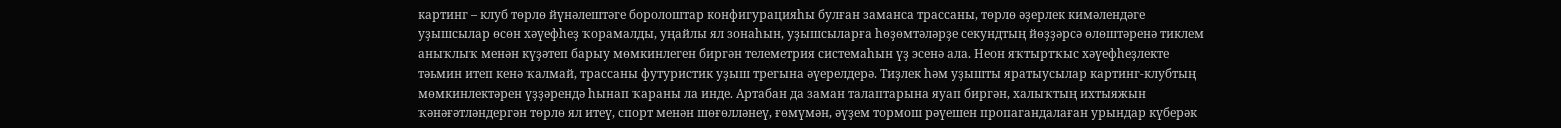картинг – клуб төрлө йүнәлештәге боролоштар конфигурацияһы булған заманса трассаны, төрлө әҙерлек кимәлендәге уҙышсылар өсөн хәүефһеҙ ҡорамалды, уңайлы ял зонаһын, уҙышсыларға һөҙөмтәләрҙе секундтың йөҙҙәрсә өлөштәренә тиклем аныҡлыҡ менән күҙәтеп барыу мөмкинлеген биргән телеметрия системаһын үҙ эсенә ала. Неон яҡтыртҡыс хәүефһеҙлекте тәьмин итеп кенә ҡалмай, трассаны футуристик уҙыш трегына әүерелдерә. Тиҙлек һәм уҙышты яратыусылар картинг-клубтың мөмкинлектәрен үҙҙәрендә һынап ҡараны ла инде. Артабан да заман талаптарына яуап биргән, халыҡтың ихтыяжын ҡәнәғәтләндергән төрлө ял итеү, спорт менән шөғөлләнеү, ғөмүмән, әүҙем тормош рәүешен пропагандалаған урындар күберәк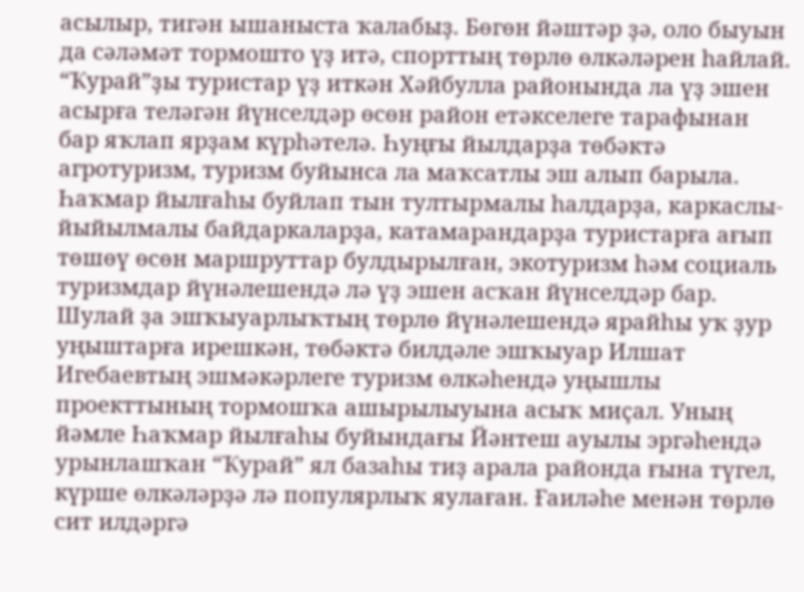асылыр, тигән ышаныста ҡалабыҙ. Бөгөн йәштәр ҙә, оло быуын да сәләмәт тормошто үҙ итә, спорттың төрлө өлкәләрен һайлай. “Ҡурай”ҙы туристар үҙ иткән Хәйбулла районында ла үҙ эшен асырға теләгән йүнселдәр өсөн район етәкселеге тарафынан бар яҡлап ярҙам күрһәтелә. Һуңғы йылдарҙа төбәктә агротуризм, туризм буйынса ла маҡсатлы эш алып барыла. Һаҡмар йылғаһы буйлап тын тултырмалы һалдарҙа, каркаслы-йыйылмалы байдаркаларҙа, катамарандарҙа туристарға ағып төшөү өсөн маршруттар булдырылған, экотуризм һәм социаль туризмдар йүнәлешендә лә үҙ эшен асҡан йүнселдәр бар. Шулай ҙа эшҡыуарлыҡтың төрлө йүнәлешендә ярайһы уҡ ҙур уңыштарға ирешкән, төбәктә билдәле эшҡыуар Илшат Игебаевтың эшмәкәрлеге туризм өлкәһендә уңышлы проекттының тормошҡа ашырылыуына асыҡ миҫал. Уның йәмле Һаҡмар йылғаһы буйындағы Йәнтеш ауылы эргәһендә урынлашҡан “Ҡурай” ял базаһы тиҙ арала районда ғына түгел, күрше өлкәләрҙә лә популярлыҡ яулаған. Ғаиләһе менән төрлө сит илдәргә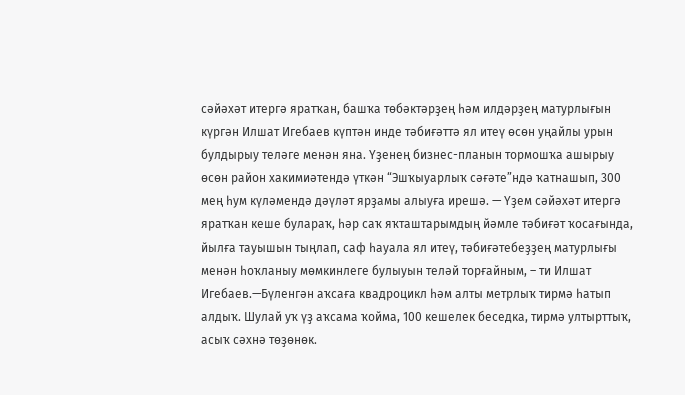сәйәхәт итергә яратҡан, башҡа төбәктәрҙең һәм илдәрҙең матурлығын күргән Илшат Игебаев күптән инде тәбиғәттә ял итеү өсөн уңайлы урын булдырыу теләге менән яна. Үҙенең бизнес-планын тормошҡа ашырыу өсөн район хакимиәтендә үткән “Эшҡыуарлыҡ сәғәте”ндә ҡатнашып, 300 мең һум күләмендә дәүләт ярҙамы алыуға ирешә. — Үҙем сәйәхәт итергә яратҡан кеше булараҡ, һәр саҡ яҡташтарымдың йәмле тәбиғәт ҡосағында, йылға тауышын тыңлап, саф һауала ял итеү, тәбиғәтебеҙҙең матурлығы менән һоҡланыу мөмкинлеге булыуын теләй торғайным, – ти Илшат Игебаев.—Бүленгән аҡсаға квадроцикл һәм алты метрлыҡ тирмә һатып алдыҡ. Шулай уҡ үҙ аҡсама ҡойма, 100 кешелек беседка, тирмә ултырттыҡ, асыҡ сәхнә төҙөнөк.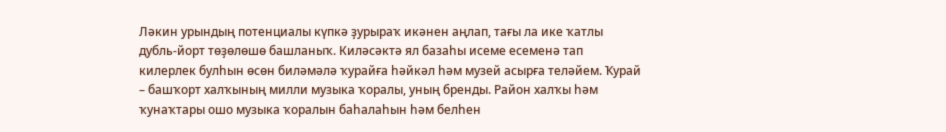Ләкин урындың потенциалы күпкә ҙурыраҡ икәнен аңлап, тағы ла ике ҡатлы дубль-йорт төҙөлөшө башланыҡ. Киләсәктә ял базаһы исеме есеменә тап килерлек булһын өсөн биләмәлә ҡурайға һәйкәл һәм музей асырға теләйем. Ҡурай – башҡорт халҡының милли музыка ҡоралы, уның бренды. Район халҡы һәм ҡунаҡтары ошо музыка ҡоралын баһалаһын һәм белһен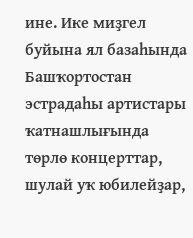ине. Ике миҙгел буйына ял базаһында Башҡортостан эстрадаһы артистары ҡатнашлығында төрлө концерттар, шулай уҡ юбилейҙар,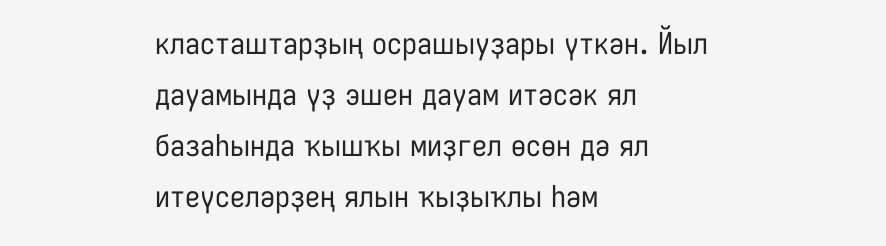класташтарҙың осрашыуҙары үткән. Йыл дауамында үҙ эшен дауам итәсәк ял базаһында ҡышҡы миҙгел өсөн дә ял итеүселәрҙең ялын ҡыҙыҡлы һәм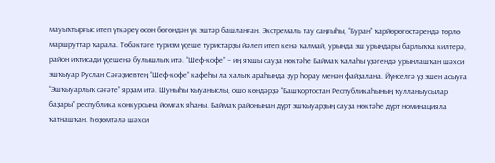мауыҡтырғыс итеп үткәреү өсөн бөгөндән үк эштәр башланған. Экстремаль тау саңғыһы, “Буран” ҡарйөрөгөстәрендә төрлө маршруттар ҡарала. Төбәктәге туризм үҫеше туристарҙы йәлеп итеп кенә ҡалмай, урында эш урындары барлыҡҡа килтерә, район иҡтисади үҫешенә булышлыҡ итә. “Шеф-кофе” – иң яҡшы сауҙа нөктәһе Баймаҡ ҡалаһы үҙәгендә урынлашҡан шәхси эшҡыуар Руслан Сәғәҙиевтең “Шеф-кофе” кафеһы ла халыҡ араһында ҙур һорау менән файҙалана. Йүнселгә үҙ эшен асыуға “Эшҡыуарлыҡ сәғәте” ярҙам итә. Шуныһы ҡыуаныслы, ошо көндәрҙә “Башҡортостан Республикаһының ҡулланыусылар баҙары” республика конкурсына йомғаҡ яһаны. Баймаҡ районынан дүрт эшҡыуарҙың сауҙа нөктәһе дүрт номинацияла ҡатнашҡан. Һөҙөмтәлә шәхси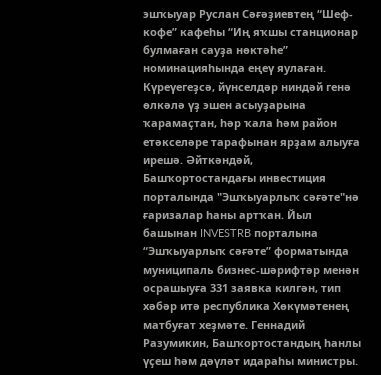эшҡыуар Руслан Сәғәҙиевтең “Шеф-кофе” кафеһы “Иң яҡшы станционар булмаған сауҙа нөктәһе” номинацияһында еңеү яулаған. Күреүегеҙсә, йүнселдәр ниндәй генә өлкәлә үҙ эшен асыуҙарына ҡарамаҫтан, һәр ҡала һәм район етәкселәре тарафынан ярҙам алыуға ирешә. Әйткәндәй, Башҡортостандағы инвестиция порталында "Эшҡыуарлыҡ сәғәте"нә ғаризалар һаны артҡан. Йыл башынан INVESTRB порталына “Эшҡыуарлыҡ сәғәте” форматында муниципаль бизнес-шәрифтәр менән осрашыуға 331 заявка килгән, тип хәбәр итә республика Хөкүмәтенең матбуғат хеҙмәте. Геннадий Разумикин, Башҡортостандың һанлы үҫеш һәм дәүләт идараһы министры.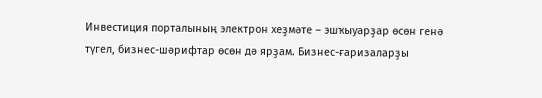Инвестиция порталының электрон хеҙмәте – эшҡыуарҙар өсөн генә түгел, бизнес-шәрифтар өсөн дә ярҙам. Бизнес-ғаризаларҙы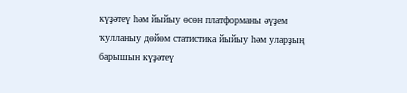күҙәтеү һәм йыйыу өсөн платформаны әүҙем ҡулланыу дөйөм статистика йыйыу һәм уларҙың барышын күҙәтеү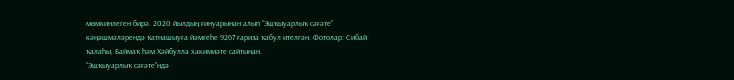мөмкинлеген бирә. 2020 йылдың ғинуарынан алып “Эшҡыуарлыҡ сәғәте” кәңәшмәләрендә ҡатнашыуға йәмғеһе 9267 ғариза ҡабул ителгән. Фотолар: Сибай ҡалаһы, Баймаҡ һәм Хәйбулла хакимиәте сайтынан.
“Эшҡыуарлыҡ сәғәте”ндә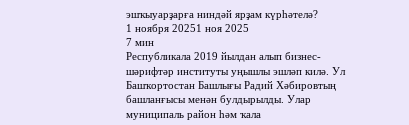эшҡыуарҙарға ниндәй ярҙам күрһәтелә?
1 ноября 20251 ноя 2025
7 мин
Республикала 2019 йылдан алып бизнес-шәрифтәр институты уңышлы эшләп килә. Ул Башҡортостан Башлығы Радий Хәбировтың башланғысы менән булдырылды. Улар муниципаль район һәм ҡала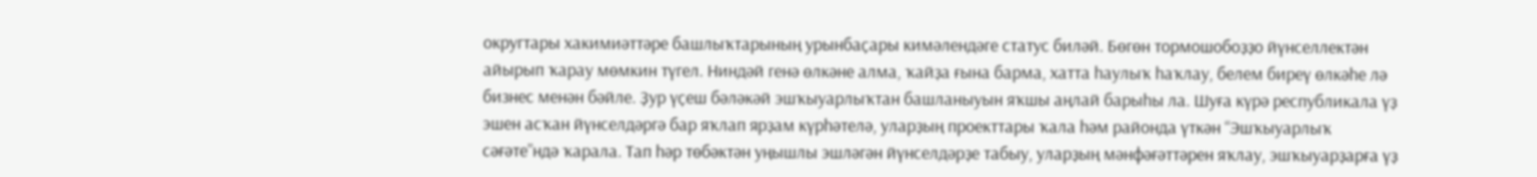округтары хакимиәттәре башлыҡтарының урынбаҫары кимәлендәге статус биләй. Бөгөн тормошобоҙҙо йүнселлектән айырып ҡарау мөмкин түгел. Ниндәй генә өлкәне алма, ҡайҙа ғына барма, хатта һаулыҡ һаҡлау, белем биреү өлкәһе лә бизнес менән бәйле. Ҙур үҫеш бәләкәй эшҡыуарлыҡтан башланыуын яҡшы аңлай барыһы ла. Шуға күрә республикала үҙ эшен асҡан йүнселдәргә бар яҡлап ярҙам күрһәтелә, уларҙың проекттары ҡала һәм районда үткән “Эшҡыуарлыҡ сәғәте”ндә ҡарала. Тап һәр төбәктән уңышлы эшләгән йүнселдәрҙе табыу, уларҙың мәнфәғәттәрен яҡлау, эшҡыуарҙарға үҙ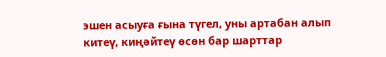эшен асыуға ғына түгел, уны артабан алып китеү, киңәйтеү өсөн бар шарттар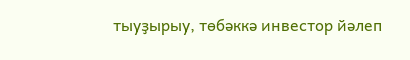тыуҙырыу, төбәккә инвестор йәлеп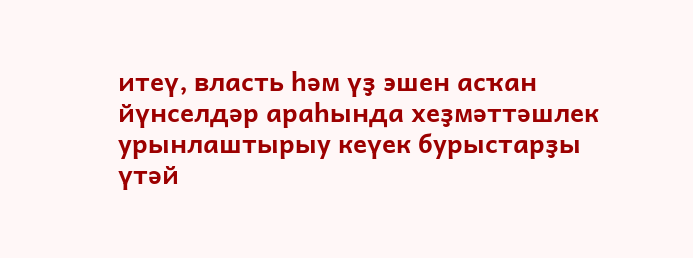итеү, власть һәм үҙ эшен асҡан йүнселдәр араһында хеҙмәттәшлек урынлаштырыу кеүек бурыстарҙы үтәй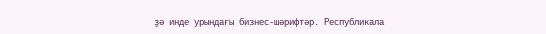ҙә инде урындағы бизнес-шәрифтәр. Республикала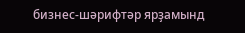бизнес-шәрифтәр ярҙамынд